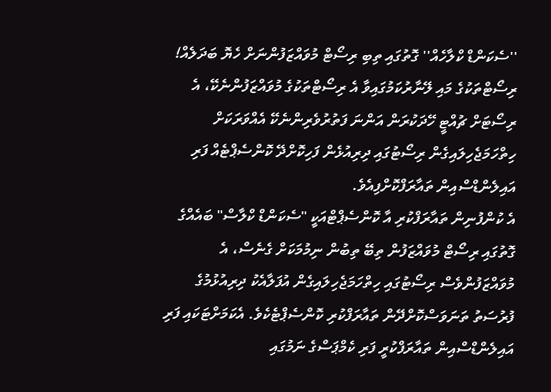''ސެކަންޑް ކްލާހެއް'' ގޮތުގައި ތިބި ރިސޯޓް މުވައްޒަފުންނަށް ހެޔޮ ބަދަލެއް!
ރިސޯޓްތަކުގެ މައި ލޭނާރުކަމުގައިވާ އެ ރިސޯޓްތަކުގެ މުވައްޒަފުންނެކޭ، އެ ރިސޯޓަށް ޗުއްޓީ ހޭދަކުރަން އަންނަ ފަތުރުވެރިންނެކޭ އެއްވަރަކަށް ހިތްހަމަޖެހިލައިގެން ރިސޯޓުގައި ދިރިއުޅެން ފަހިކޮށްދޭ ކޮންސެޕްޓެއް ފަރި އައިލެންޑްސްއިން ތައާރަފްކޮށްފިއެވެ.
އެ ކުންފުނިން ތައާރަފްކުރި އާ ކޮންސެޕްޓްއަކީ "ސެކަންޑް ކްލާސް" ބައެއްގެ ގޮތުގައި ރިސޯޓް މުވައްޒަފުން ތިބޭ ތިބުން ނިމުމަކަށް ގެނެސް، އެ މުވައްޒަފުންވެސް ރިސޯޓުގައި ހިތްހަމަޖެހިލައިގެން އުފަލާއެކު ދިރިއުޅުމުގެ ފުރުސަތު ތަނަވަސްކޮށްދޭން ތައާރަފްކުރި ކޮންސެޕްޓެކެވެ. އެކަމަށްޓަކައި ފަރި އައިލެންޑްސްއިން ތައާރަފްކުރީ ފަރި ކެމްޕަސްގެ ނަމުގައި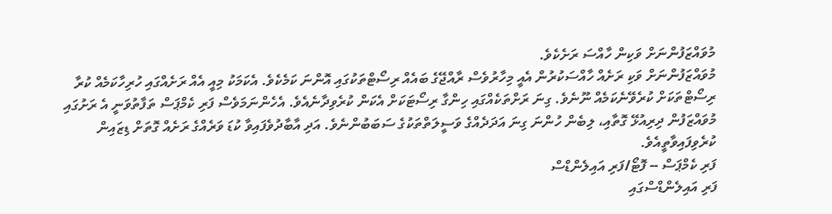މުވައްޒަފުންނަށް ވަކިން ހާއްސަ ރަށެކެވެ.
މުވައްޒަފުންނަށް ވަކި ރަށެއް ހާއްސަކުރުން އެއީ މިހާރުވެސް ރާއްޖޭގެ ބައެއް ރިސޯޓްތަކުގައި އޮންނަ ކަމެކެވެ. އެކަމަކު މިއީ އެއް ރަށެއްގައި ހުރިހާކަމެއް ކުރާ ރިސޯޓްތަކަށް ކުރެވޭނެކަމެއް ނޫނެވެ. ގިނަ ރަށްތަކެއްގައި ހިންގާ ރިސޯޓަކަށް އެކަން ކުރެވިދާނެއެވެ. އެހެންނަމަވެސް ފަރި ކެމްޕަސް ތަފާތުވަނީ އެ ރަށުގައި މުވައްޒަފުން ދިރިއުޅޭ ގޮތާއި، ލިބެން ހުންނަ ގިނަ އަދަދެއްގެ ވަސީލަތްތަކުގެ ސަބަބުންނެވެ. އަދި އާބާދުވެފައިވާ ކުޑަ ވަރެއްގެ ރަށެއް ގޮތަށް ޑިޒައިން ކުރެވިފައިވާތީއެވެ.
ފަރި ކެމްޕަސް -- ފޮޓޯ/ފަރި އައިލެންޑްސް
ފަރި އައިލެންޑްސްގައި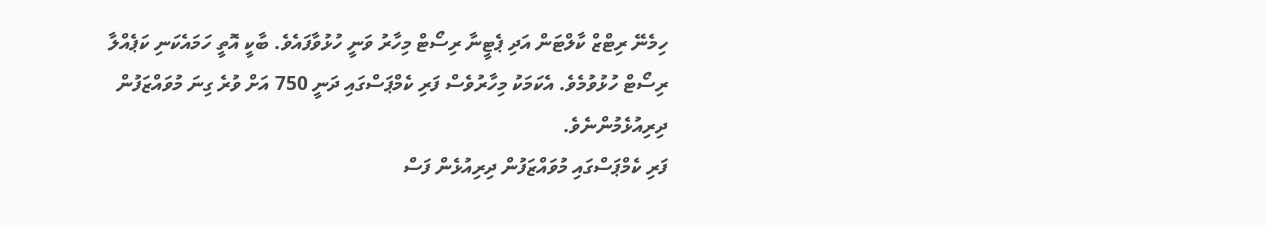ހިމެނޭ ރިޓްޒް ކާލްޓަން އަދި ޕެޓީނާ ރިސޯޓް މިހާރު ވަނީ ހުޅުވާފައެވެ. ބާކީ އޮތީ ހަމައެކަނި ކަޕެއްލާ ރިސޯޓް ހުޅުވުމެވެ. އެކަމަކު މިހާރުވެސް ފަރި ކެމްޕަސްގައި ދަނީ 750 އަށް ވުރެ ގިނަ މުވައްޒަފުން ދިރިއުޅެމުންނެވެ.
ފަރި ކެމްޕަސްގައި މުވައްޒަފުން ދިރިއުޅެން ފަސް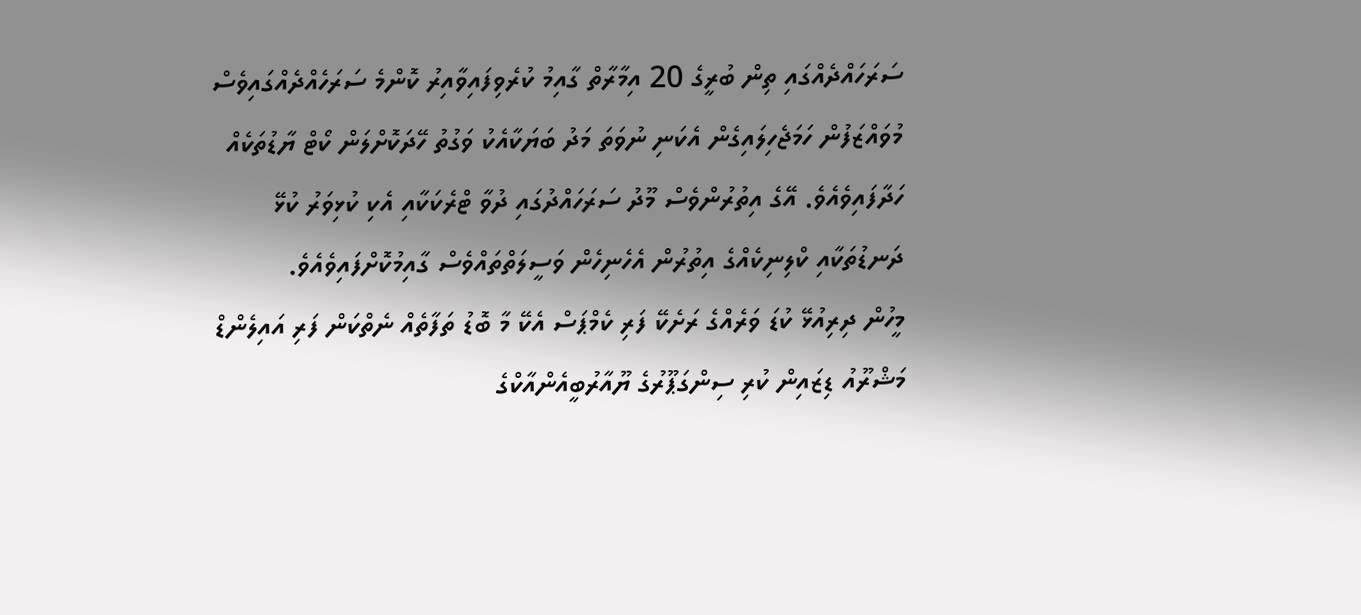ސަރަހައްދެއްގައި ތިން ބުރީގެ 20 އިމާރާތް ގާއިމު ކުރެވިފައިވާއިރު ކޮންމެ ސަރަހެއްދެއްގައިވެސް މުވައްޒަފުން ހަމަޖެހިލައިގެން އެކަނި ނުވަތަ މަދު ބަޔަކާއެކު ވަގުތު ހޭދަކޮށްލަން ކޯޓް ޔާޑުތަކެއް ހަދާފައިވެއެވެ. އޭގެ އިތުރުންވެސް މޫދު ސަރަހައްދުގައި ދުވާ ޓްރެކަކާއި އެކި ކުޅިވަރު ކުޅޭ ދަނޑުތަކާއި ކްލިނިކެއްގެ އިތުރުން އެހެނިހެން ވަސީލަތްތައްވެސް ގާއިމުކޮށްފައިވެއެވެ.
މީހުން ދިރިއުޅޭ ކުޑަ ވަރެއްގެ ރަށެކޭ ފަރި ކެމްޕަސް އެކޭ މާ ބޮޑު ތަފާތެއް ނެތްކަން ފަރި އައިލެންޑް މަޝްރޫއު ޑިޒައިން ކުރި ސިންގަޕޫރުގެ ޔޫއާރުބީއެންއާކްގެ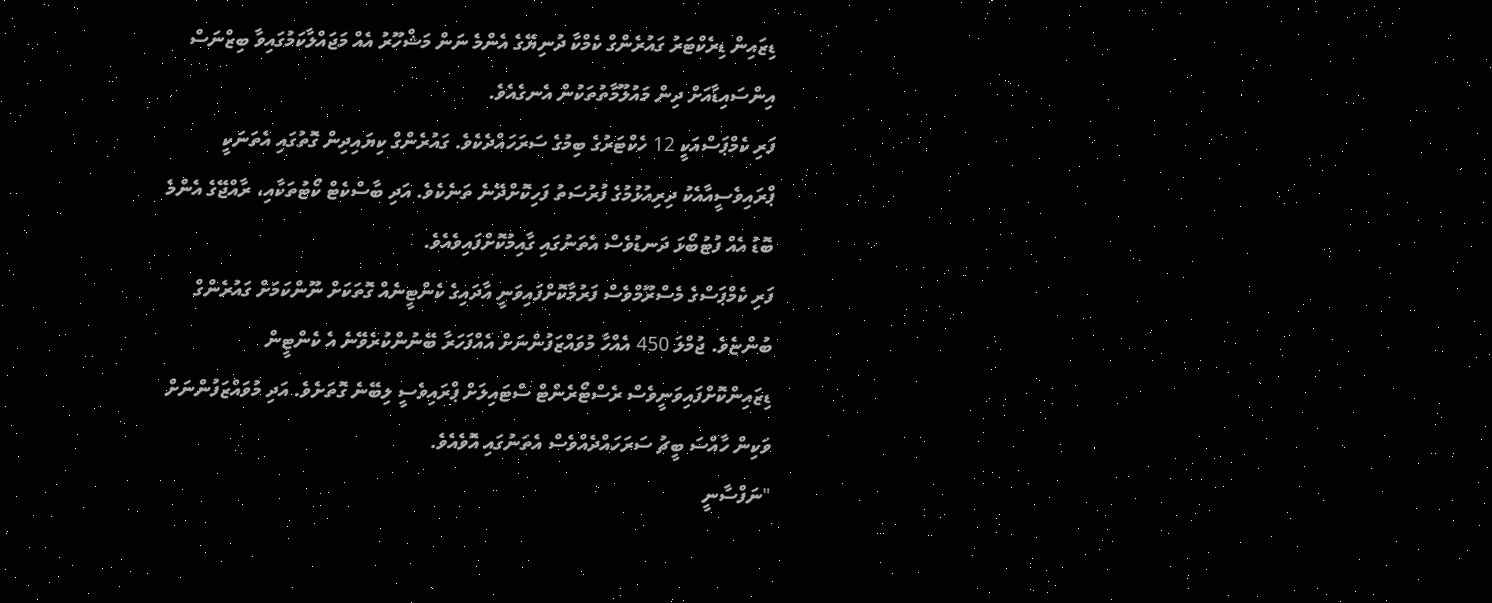ޑިޒައިން ޑިރެކްޓަރު ގައުރެންގް ކެމްކާ ދުނިޔޭގެ އެންމެ ނަން މަޝްހޫރު އެއް މަޖައްލާކަމުގައިވާ ބިޒްނަސް އިންސައިޑާއަށް ދިން މައުލޫމާތުތަކުން އެނގެއެވެ.
ފަރި ކެމްޕަސްއަކީ 12 ހެކްޓަރުގެ ބިމުގެ ސަރަހައްދެކެވެ. ގައުރެންގް ކިޔައިދިން ގޮތުގައި އެތަނަކީ ޕްރައިވެސީއާއެކު ދިރިއުޅުމުގެ ފުރުސަތު ފަހިކޮށްދޭނެ ތަނެކެވެ. އަދި ބާސްކެޓް ކޯޓުތަކާއި، ރާއްޖޭގެ އެންމެ ބޮޑު އެއް ފުޓުބޯޅަ ދަނޑުވެސް އެތަނުގައި ގާއިމުކޮށްފައިވެއެވެ.
ފަރި ކެމްޕަސްގެ މެސްރޫމްވެސް ފަރުމާކޮށްފައިވަނީ އާދައިގެ ކެންޓީނެއް ގޮތަކަށް ނޫންކަމަށް ގައުރެންގް ބުންޏެވެ. ޖުމްލަ 450 އެއްހާ މުވައްޒަފުންނަށް އެއްފަހަރާ ބޭނުންކުރެވޭނެ އެ ކެންޓީން ޑިޒައިންކޮށްފައިވަނީވެސް ރެސްޓޯރެންޓް ސްޓައިލަށް ޕްރައިވެސީ ލިބޭނެ ގޮތަށެވެ. އަދި މުވައްޒަފުންނަށް ވަކިން ހާއްސަ ބީޗު ސަރަހައްދެއްވެސް އެތަނުގައި އޮވެއެވެ.
"ނަފްސާނީ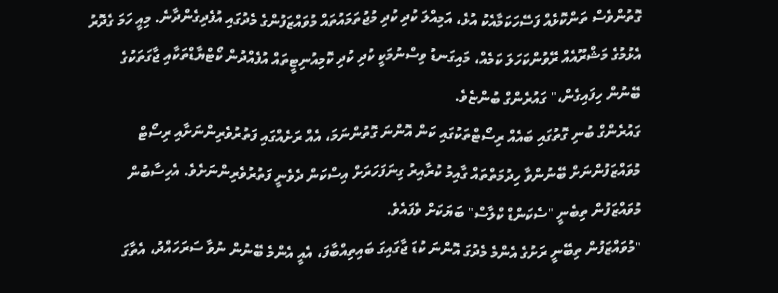ގޮތުންވެސް ތަންކޮޅެއް ފަސޭހަކަމާއެކު އުޅެ، އަމިއްލަ ކުދި ކުދި މުޖުތަމައުތައް މުވައްޒަފުންގެ މެދުގައި އުފެދިގެންދާނެ. މިއީ ހަމަ ގެދޮރު އެޅުމުގެ މަޝްރޫއެއް ރޭވުންކަހަލަ ކަމެއް، މައިގަނޑު ވިސްނުމަކީ ކުދި ކުދި ކޮމިއުނިޓީތައް އުފެއްދުން ކޯޓްޔާޑްތަކާއި ޖާގަތަކުގެ ބޭނުން ހިފައިގެން،" ގައުރެންގް ބުންޏެވެ.
ގައުރެންގް ބުނި ގޮތުގައި ބައެއް ރިސޯޓްތަކުގައި ކަން އޮންނަ ގޮތުންނަމަ، އެއް ރަށެއްގައި ފަތުރުވެރިންނަށާއި ރިސޯޓް މުވައްޒަފުންނަށް ބޭނުންވާ ހިދުމަތްތައް ގާއިމު ކުރާއިރު ގިނަފަހަރަށް އިސްކަން ދެވެނީ ފަތުރުވެރިންނަށެވެ. އެހިސާބުން މުވައްޒަފުން ތިބެނީ "ސެކަންޑް ކްލާސް" ބަޔަކަށް ވެފައެވެ.
"މުވައްޒަފުން ތިބޭނީ ރަށުގެ އެންމެ މެދުގަ އޮންނަ ކުޑަ ޖާގައިގަ ބައިތިއްބާފަ، އެއީ އެންމެ ބޭނުން ނުވާ ސަރަހައްދު، އެތާގަ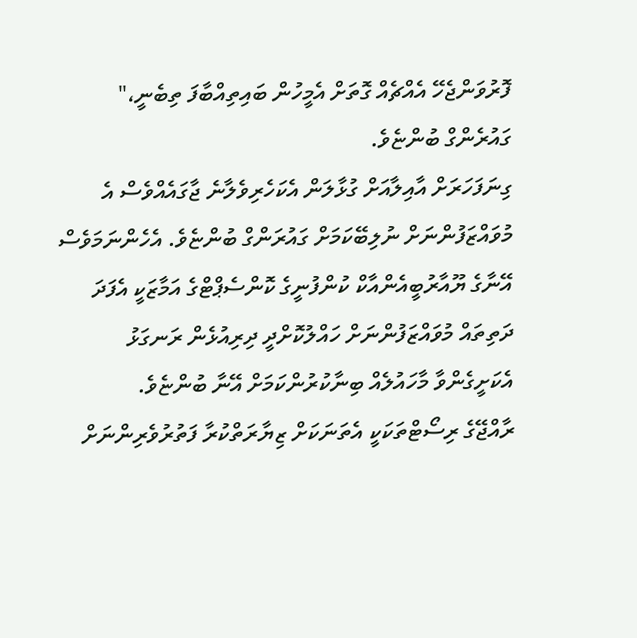ފޮރުވަންޖެހޭ އެއްޗެއް ގޮތަށް އެމީހުން ބައިތިއްބާފަ ތިބެނީ،" ގައުރެންގް ބުންޏެވެ.
ގިނަފަހަރަށް އާއިލާއަށް ގުޅާލަން އެކަހެރިވެލާނެ ޖާގައެއްވެސް އެ މުވައްޒަފުންނަށް ނުލިބޭކަމަށް ގައުރަންގް ބުންޏެވެ. އެހެންނަމަވެސް އޭނާގެ ޔޫއާރުބީއެންއާކް ކުންފުނީގެ ކޮންސެޕްޓްގެ އަމާޒަކީ އެފަދަ ދަތިތައް މުވައްޒަފުންނަށް ހައްލުކޮށްދީ ދިރިއުޅެން ރަނގަޅު އެކަށީގެންވާ މާހައުލެއް ބިނާކުރުންކަމަށް އޭނާ ބުންޏެވެ.
ރާއްޖޭގެ ރިސޯޓްތަކަކީ އެތަނަކަށް ޒިޔާރަތްކުރާ ފަތުރުވެރިންނަށް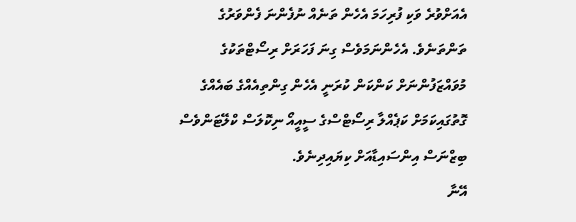އެއަށްވުރެ ވަކި ފުރިހަމަ އެހެން ތަނެއް ނުފެންނަ ފެންވަރުގެ ތަންތަނެވެ. އެހެންނަމަވެސް ގިނަ ފަހަރަށް ރިސޯޓްތަކުގެ މުވައްޒަފުންނަށް ކަންކަން ކުރަނީ އެހެން ގިންތިއެއްގެ ބައެއްގެ ގޮތުގައިކަމަށް ކަޕެއްލާ ރިސޯޓްސްގެ ސީއީއޯ ނިކޮލަސް ކްލޭޓަންވެސް ބިޒްނަސް އިންސައިޑާއަށް ކިޔައިދިނެވެ.
އޭނާ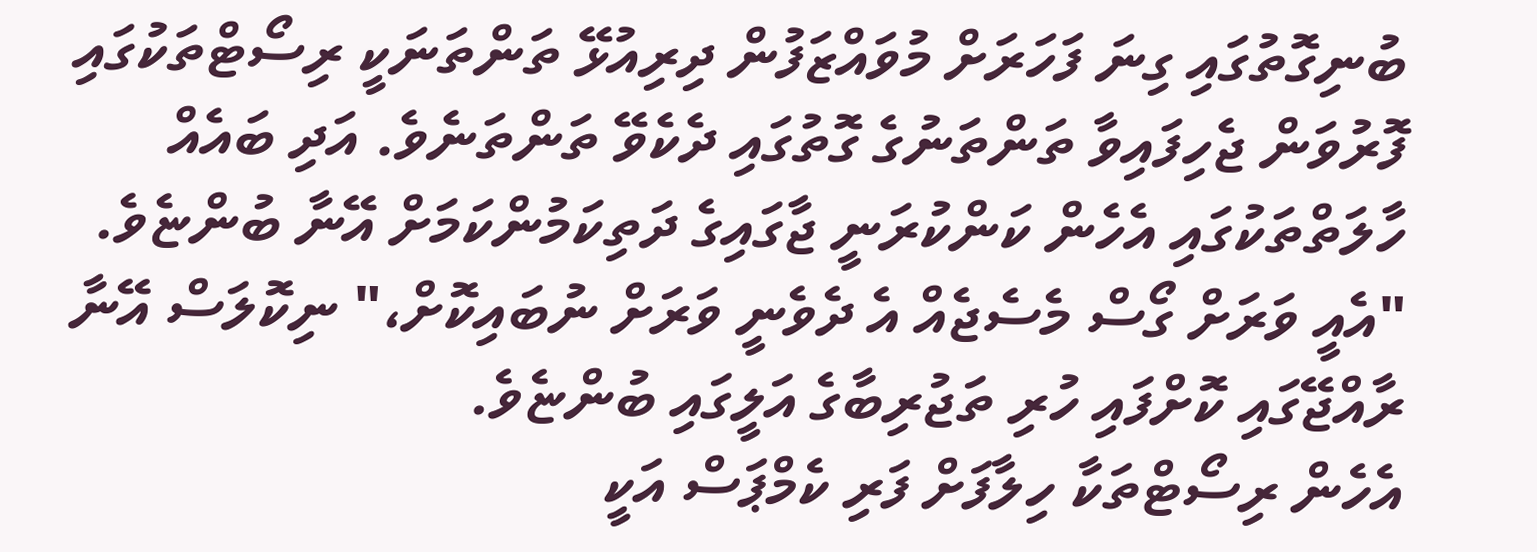ބުނިގޮތުގައި ގިނަ ފަހަރަށް މުވައްޒަފުން ދިރިއުޅޭ ތަންތަނަކީ ރިސޯޓްތަކުގައި ފޮރުވަން ޖެހިފައިވާ ތަންތަނުގެ ގޮތުގައި ދެކެވޭ ތަންތަނެވެ. އަދި ބައެއް ހާލަތްތަކުގައި އެހެން ކަންކުރަނީ ޖާގައިގެ ދަތިކަމުންކަމަށް އޭނާ ބުންޏެވެ.
"އެއީ ވަރަށް ގޯސް މެސެޖެއް އެ ދެވެނީ ވަރަށް ނުބައިކޮށް،" ނިކޮލަސް އޭނާ ރާއްޖޭގައި ކޮށްފައި ހުރި ތަޖުރިބާގެ އަލީގައި ބުންޏެވެ.
އެހެން ރިސޯޓްތަކާ ހިލާފަށް ފަރި ކެމްޕަސް އަކީ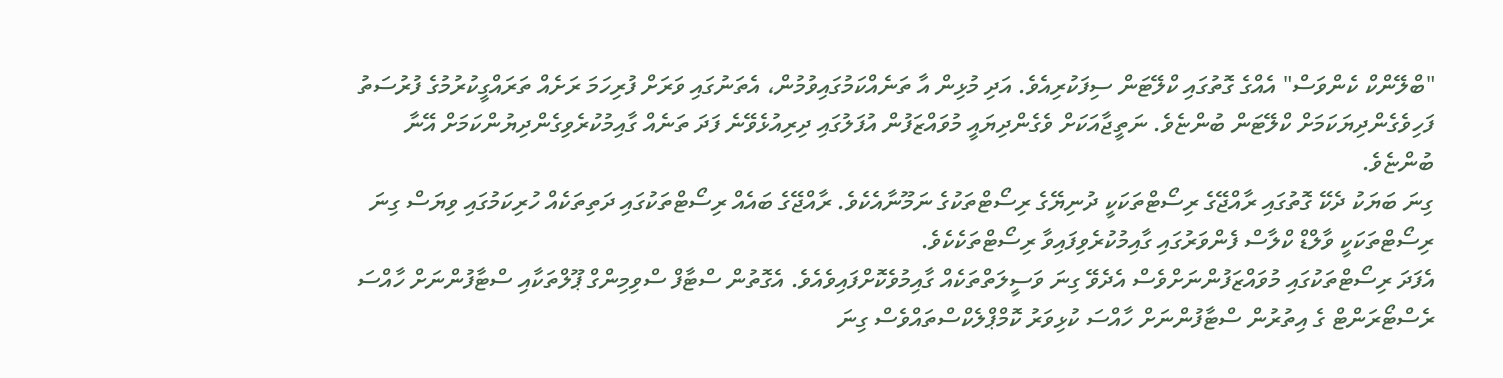"ބްލޭންކް ކެންވަސް" އެއްގެ ގޮތުގައި ކްލޭޓަން ސިފަކުރިއެވެ. އަދި މުޅިން އާ ތަނެއްކަމުގައިވުމުން، އެތަނުގައި ވަރަށް ފުރިހަމަ ރަށެއް ތަރައްގީކުރުމުގެ ފުރުސަތު ފަހިވެގެންދިޔަކަމަށް ކްލޭޓަން ބުންޏެވެ. ނަތީޖާއަކަށް ވެގެންދިޔައީ މުވައްޒަފުން އުފަލުގައި ދިރިއުޅެވޭނެ ފަދަ ތަނެއް ގާއިމުކުރެވިގެންދިޔުންކަމަށް އޭނާ ބުންޏެވެ.
ގިނަ ބަޔަކު ދެކޭ ގޮތުގައި ރާއްޖޭގެ ރިސޯޓްތަކަކީ ދުނިޔޭގެ ރިސޯޓްތަކުގެ ނަމޫނާއެކެވެ. ރާއްޖޭގެ ބައެއް ރިސޯޓްތަކުގައި ދަތިތަކެއް ހުރިކަމުގައި ވިޔަސް ގިނަ ރިސޯޓްތަކަކީ ވާލްޑް ކްލާސް ފެންވަރުގައި ގާއިމުކުރެވިފައިވާ ރިސޯޓްތަކެކެވެ.
އެފަދަ ރިސޯޓްތަކުގައި މުވައްޒަފުންނަށްވެސް އެދެވޭ ގިނަ ވަސީލަތްތަކެއް ގާއިމުވެކޮށްފައިވެއެވެ. އެގޮތުން ސްޓާފް ސްވިމިންގް ޕޫލްތަކާއި ސްޓާފުންނަށް ހާއްސަ ރެސްޓޯރަންޓް ގެ އިތުރުން ސްޓާފުންނަށް ހާއްސަ ކުޅިވަރު ކޮމްޕްލެކްސްތައްވެސް ގިނަ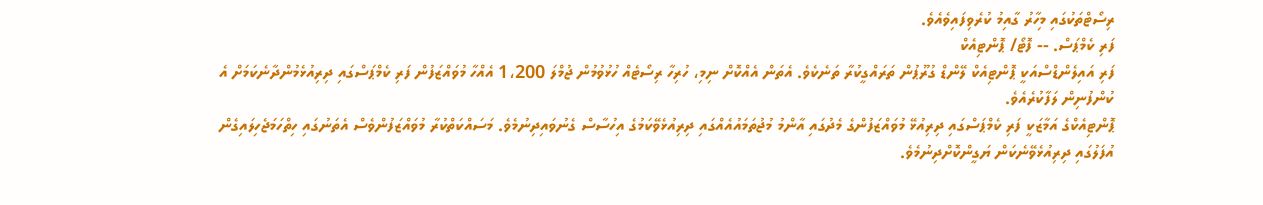ރިސޯޓްތަކުގައި މިހާރު ގާއިމު ކުރެވިފައިވެއެވެ.
ފަރި ކެމްޕަސް. -- ފޮޓޯ/ ޕޮންޓިއެކް
ފަރި އައިލެންޑްސްއަކީ ޕޮންޓިއެކް ލޭންޑް ގުރޫޕުން ތަރައްގީކުރާ ތަނެކެވެ. އެތަން އެއްކޮށް ނިމި، ހުރިހާ ރިސޯޓެއް ހުޅުވުމުން ޖުމްލަ 1،200 އެއްހާ މުވައްޒަފުން ފަރި ކެމްޕަސްގައި ދިރިއުޅެމުންދާނެކަމަށް އެ ކުންފުނިން ލަފާކުރެއެވެ.
ޕޮންޓިއެކްގެ އަމާޒަކީ ފަރި ކެމްޕަސްގައި ދިރިއުޅޭ މުވައްޒަފުންގެ މެދުގައި އާންމު މުޖުތަމައުއެއްގައި ދިރިއުޅެވޭކަމުގެ އިހުސާސް ގެނުވައިދިނުމެވެ. މަސައްކަތްކުރާ މުވައްޒަފުންވެސް އެތަނުގައި ހިތްހަމަޖެހިލައިގެން އުފަލުގައި ދިރިއުޅެވޭނެކަން ޔަގީންކޮށްދިނުމެވެ.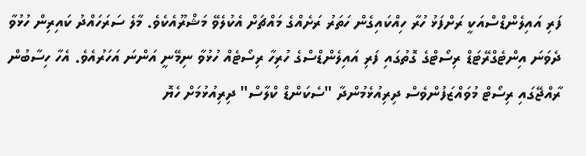ފަރި އައިލެންޑްސްއަކީ ރަށްފަޅު ހުރާ ހިއްކައިގެން ހަތަރު ރަށެއްގެ މައްޗަށް އެކުލެވޭ މަޝްރޫއެކެވެ. މާލެ ސަރަހައްދު ކައިރިން ހުޅުވާ ދެވަނަ އިންޓެގްރޭޓަޑް ރިސޯޓްގެ ގޮތުގައި ފަރި އައިލެންޑްސްގެ ހުރިހާ ރިސޯޓެއް ހުޅުވާ ނިމޭނީ އަންނަ އަހަރުއެވެ. އެހާ ހިސާބުން ރާއްޖޭގައި ރިސޯޓް މުވައްޒަފުންވެސް ދިރިއުޅެމުންދާ "ސެކަންޑް ކްލާސް" ދިރިއުޅުމަށް ހެޔޮ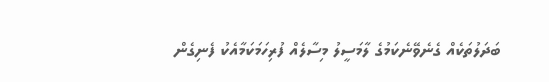ބަދަލުތަކެއް ގެނެވޭނެކަމުގެ ލާމަސީލު މިސާލެއް ފުރިހަމަކަމާއެކު ފެނިގެން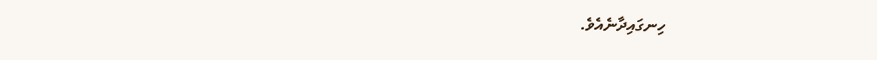ހިނގައިދާނެއެވެ.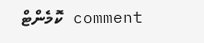comment ކޮމެންޓް